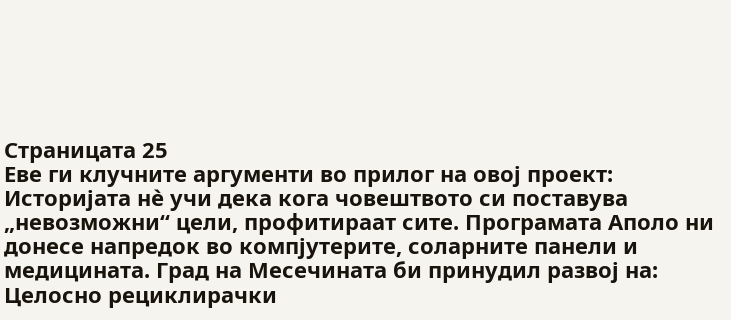Страницата 25
Еве ги клучните аргументи во прилог на овој проект:
Историјата нè учи дека кога човештвото си поставува „невозможни“ цели, профитираат сите. Програмата Аполо ни донесе напредок во компјутерите, соларните панели и медицината. Град на Месечината би принудил развој на:
Целосно рециклирачки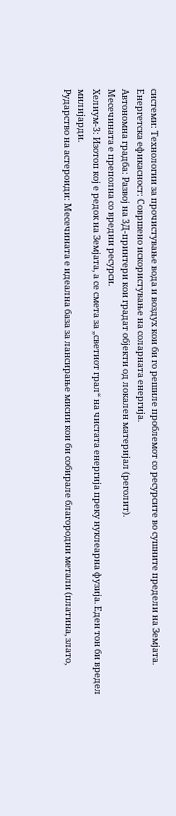системи: Технологии за прочистување вода и воздух кои би го решиле проблемот со ресурсите во сушните предели на Земјата.
Енергетска ефикасност: Совршено искористување на соларната енергија.
Автономна градба: Развој на 3Д-принтери кои градат објекти од локален материјал (реголит).
Месечината е преполна со вредни ресурси.
Хелиум-3: Изотоп кој е редок на Земјата, а се смета за „светиот грал“ на чистата енергија преку нуклеарна фузија. Еден тон би вредел милијарди.
Рударство на астероиди: Месечината е идеална база за лансирање мисии кои би собирале благородни метали (платина, злато,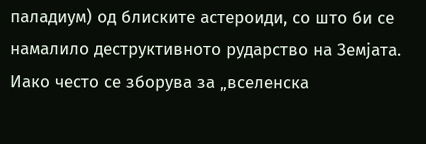паладиум) од блиските астероиди, со што би се намалило деструктивното рударство на Земјата.
Иако често се зборува за „вселенска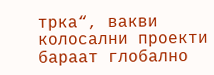трка“, вакви колосални проекти бараат глобално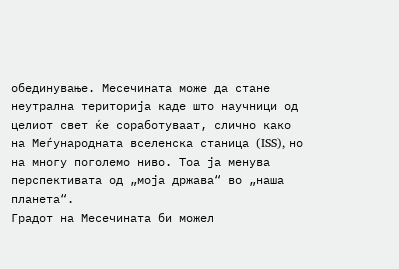обединување. Месечината може да стане неутрална територија каде што научници од целиот свет ќе соработуваат, слично како на Меѓународната вселенска станица (ISS), но на многу поголемо ниво. Тоа ја менува перспективата од „моја држава“ во „наша планета“.
Градот на Месечината би можел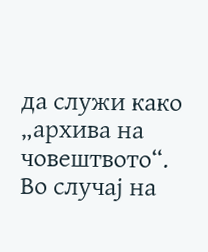да служи како „архива на човештвото“.
Во случај на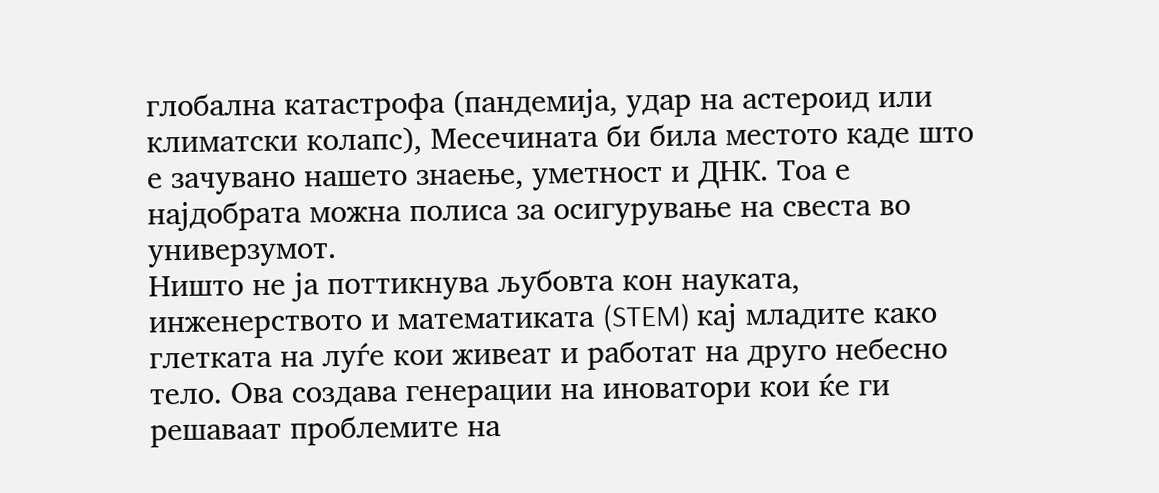глобална катастрофа (пандемија, удар на астероид или климатски колапс), Месечината би била местото каде што е зачувано нашето знаење, уметност и ДНК. Тоа е најдобрата можна полиса за осигурување на свеста во универзумот.
Ништо не ја поттикнува љубовта кон науката, инженерството и математиката (STEM) кај младите како глетката на луѓе кои живеат и работат на друго небесно тело. Ова создава генерации на иноватори кои ќе ги решаваат проблемите на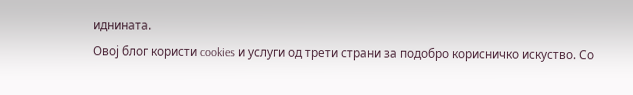иднината.
Овој блог користи cookies и услуги од трети страни за подобро корисничко искуство. Со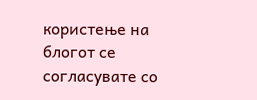користење на блогот се согласувате со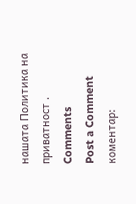нашата Политика на приватност .
Comments
Post a Comment
коментар: